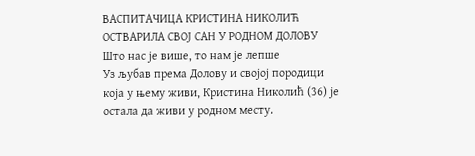ВАСПИТАЧИЦА КРИСТИНА НИКОЛИЋ ОСТВАРИЛА СВОЈ САН У РОДНОМ ДОЛОВУ Што нас је више, то нам је лепше
Уз љубав према Долову и својој породици која у њему живи, Кристина Николић (36) је остала да живи у родном месту.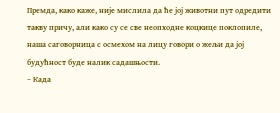Премда, како каже, није мислила да ће јој животни пут одредити такву причу, али како су се све неопходне коцкице поклопиле, наша саговорница с осмехом на лицу говори о жељи да јој будућност буде налик садашњости.
– Када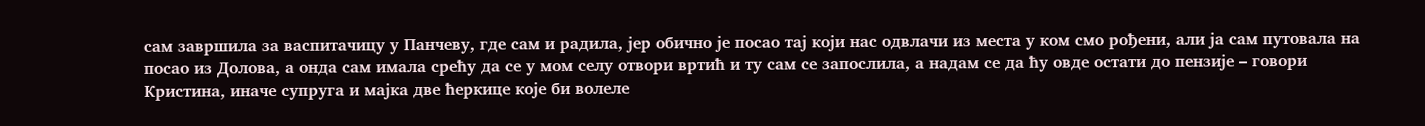сам завршила за васпитачицу у Панчеву, где сам и радила, јер обично је посао тај који нас одвлачи из места у ком смо рођени, али ја сам путовала на посао из Долова, а онда сам имала срећу да се у мом селу отвори вртић и ту сам се запослила, а надам се да ћу овде остати до пензије – говори Кристина, иначе супруга и мајка две ћеркице које би волеле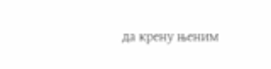да крену њеним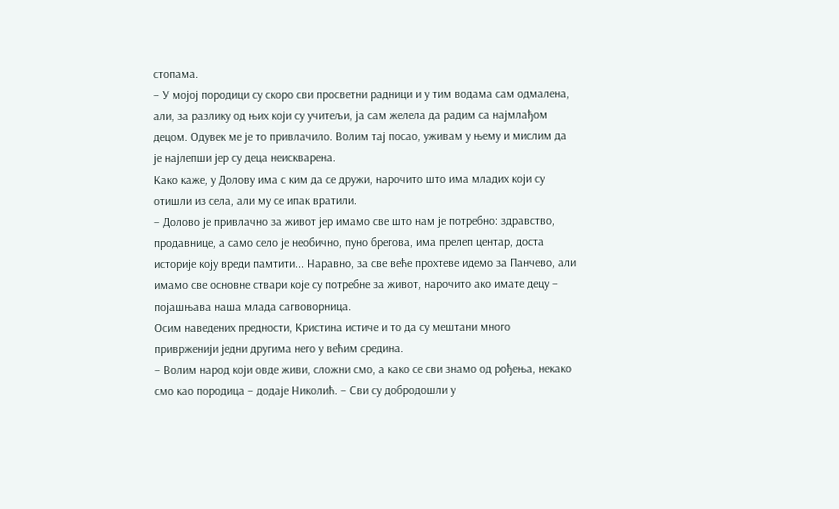стопама.
– У мојој породици су скоро сви просветни радници и у тим водама сам одмалена, али, за разлику од њих који су учитељи, ја сам желела да радим са најмлађом децом. Одувек ме је то привлачило. Волим тај посао, уживам у њему и мислим да је најлепши јер су деца неискварена.
Како каже, у Долову има с ким да се дружи, нарочито што има младих који су отишли из села, али му се ипак вратили.
– Долово је привлачно за живот јер имамо све што нам је потребно: здравство, продавнице, а само село је необично, пуно брегова, има прелеп центар, доста историје коју вреди памтити... Наравно, за све веће прохтеве идемо за Панчево, али имамо све основне ствари које су потребне за живот, нарочито ако имате децу – појашњава наша млада сагвоворница.
Осим наведених предности, Кристина истиче и то да су мештани много приврженији једни другима него у већим средина.
– Волим народ који овде живи, сложни смо, а како се сви знамо од рођења, некако смо као породица – додаје Николић. – Сви су добродошли у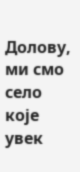Долову, ми смо село које увек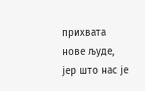прихвата нове људе, јер што нас је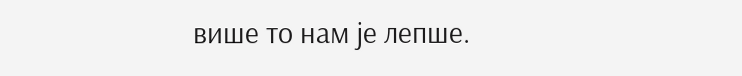више то нам је лепше.